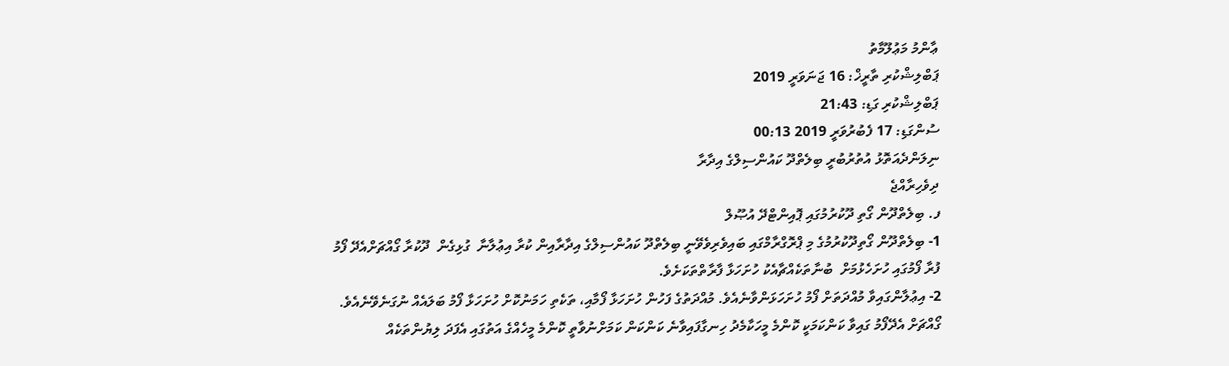ޢާންމު މަޢުލޫމާތު
ޕަބްލިޝްކުރި ތާރީޚް: 16 ޖަނަވަރީ 2019
ޕަބްލިޝްކުރި ގަޑި: 21:43
ސުންގަޑި: 17 ފެބުރުވަރީ 2019 00:13
ނިލަންދެއަތޮޅު އުތުރުބުރީ ބިލެތްދޫ ކައުންސިލްގެ އިދާރާ
ދިވެހިރާއްޖެ
ފ. ބިލެތްދޫން ގޯތި ދޫކުރުމުގައި ޕޮއިންޓްދޭ އުޞޫލް
1- ބިލެތްދޫން ގޯތިދޫކުރުމުގެ މި ޕްރޮގްރާމްގައި ބައިވެރިވެވޭނީ ބިލެތްދޫ ކައުންސިލްގެ އިދާރާއިން ކުރާ އިޢުލާނާ  ގުޅިގެން  ދޫކުރާ ގޯއްޗަށްއެދޭ ފޯމު ފުރާ ފޯމުގައި ހުށަހެޅުމަށް  ބުނާތަކެއްޗާއެކު ހުށަހަޅާ ފާރާތްތަކަށެވެ.
2- އިޢުލާންގައިވާ މުއްދަތަށް ފޯމު ހުށަހަޅަންވާނެއެވެ. މުއްދަތުގެ ފަހުން ހުށަހަޅާ ފޯމާއި، ތަކެތި ހަމަނުކޮށް ހުށަހަޅާ ފޯމު ބަލައެއް ނުގަނެވޭނެއެވެ. ގޯއްޗަށް އެދޭފޯމު ގައިވާ ކަންކަމަކީ ކޮންމެ މީހަކާމެދު ހިނގާފައިވާނެ ކަންކަން ކަމަށްނުވާތީ ކޮންމެ މީހެއްގެ އަތުގައި އެފަދަ ލިޔުންތަކެއް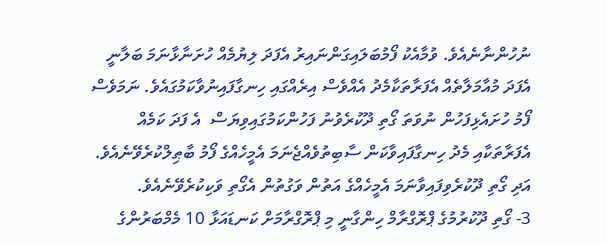ނުހުންނާނެއެވެ. ވުމާއެކު ފޯމުބަލައިގަންނައިރު އެފަދަ ލިޔުމެއް ހުށަނާޅާނަމަ ބަލާނީ އެފަދަ މުއާމަލާތެއް އެފަރާތަކާމެދު އެއްވެސް އިރެއްގައި ހިނގާފައިނުވާކަމުގައެވެ. ނަމަވެސް ފޯމު ހުށައެޅިފަހުން ނުވަތަ ގޯތި ދޫކުރެވުނު ފަހުންކަމުގައިވިޔަސް  އެ ފަދަ ކަމެއް އެފަރާތަކާއި މެދު ހިނގާފައިވާކަން ސާބިތުވެއްޖެނަމަ އެމީހެއްގެ ފޯމު ބާޠިލްކުރެވޭނެއެވެ. އަދި ގޯތި ދޫކުރެވިފައިވާނަމަ އެމީހެއްގެ އަތުން ވަގުތުން އެގޯތި ވަކިކުރެވޭނެއެވެ.
3- ގޯތި ދޫކުރުމުގެ ޕްރޮގްރާމް ހިންގާނީ މި ޕްރޮގްރާމަށް ކަނޑައަޅާ 10 މެމްބަރުންގެ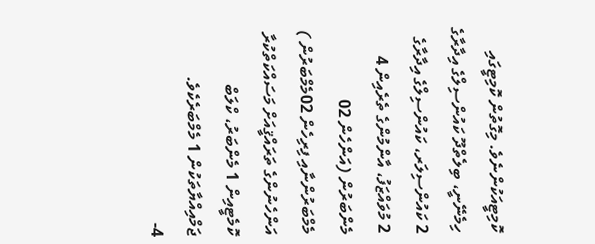ކޮމިޓީއަކުންނެވެ. މިގޮތުން ކޮމިޓީގައި ހިމެނޭނީ، ބިލެތްދޫ ކައުންސިލްގެ އިދާރާގެ 2 ކައުންސިލަރ، ކައުންސިލްގެ އިދާރާގެ  2 މުވައްޒަފު، އާންމުންގެ ތެރެއިން 4 މެންބަރުން (އަންހެން 02 މެމްބަރުންނާއި ފިރިހެން 02މެމްބަރުން ) އަންހެނުންގެ ތަރައްޤީއަށް މަސައްކަތްކުރާ ކޮމެޓީއިން 1 މެންބަރު، ކްލަބް ޖަމްއިއްޔާތަކުން 1 މެމްބަރެކެވެ.
4-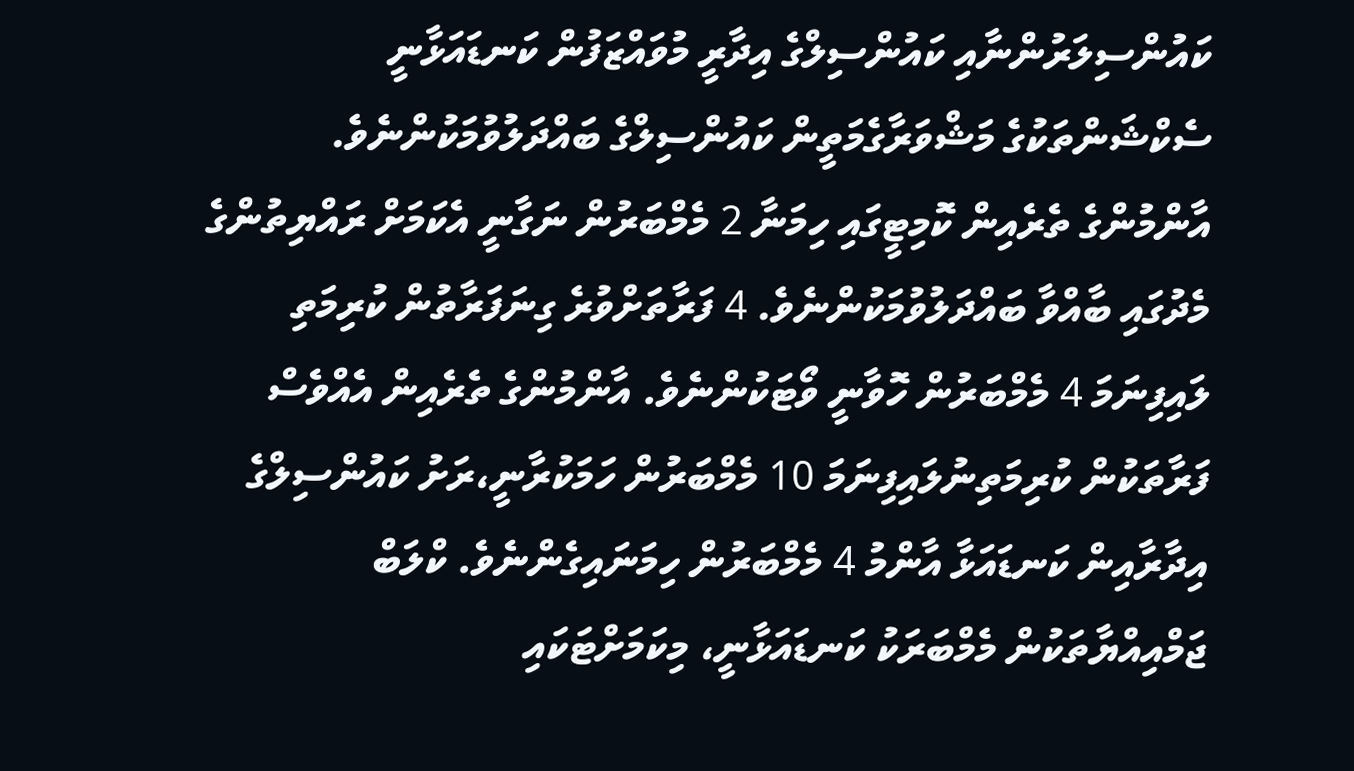ކައުންސިލަރުންނާއި ކައުންސިލްގެ އިދާރީ މުވައްޒަފުން ކަނޑައަޅާނީ ސެކްޝަންތަކުގެ މަޝްވަރާގެމަތީން ކައުންސިލްގެ ބައްދަލުވުމަކުންނެވެ. އާންމުންގެ ތެރެއިން ކޮމިޓީގައި ހިމަނާ 2 މެމްބަރުން ނަގާނީ އެކަމަށް ރައްޔިތުންގެ މެދުގައި ބާއްވާ ބައްދަލުވުމަކުންނެވެ. 4 ފަރާތަށްވުރެ ގިނަފަރާތުން ކުރިމަތި ލައިފިނަމަ 4 މެމްބަރުން ހޮވާނީ ވޯޓަކުންނެވެ. އާންމުންގެ ތެރެއިން އެއްވެސް ފަރާތަކުން ކުރިމަތިނުލައިފިނަމަ 10 މެމްބަރުން ހަމަކުރާނީ،ރަށު ކައުންސިލްގެ އިދާރާއިން ކަނޑައަޅާ އާންމު 4 މެމްބަރުން ހިމަނައިގެންނެވެ. ކްލަބް ޖަމްއިއްޔާތަކުން މެމްބަރަކު ކަނޑައަޅާނީ، މިކަމަށްޓަކައި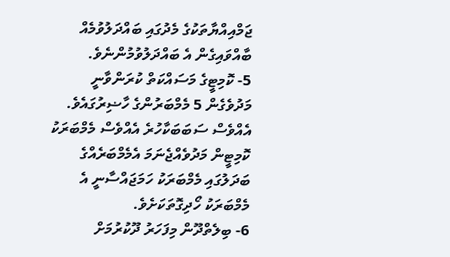ޖަމްއިއްޔާތަކުގެ މެދުގައި ބައްދަލުވުމެއް ބާއްވައިގެން އެ ބައްދަލުވުމުންނެވެ.
5- ކޮމިޓީގެ މަސައްކަތް ކުރަންވާނީ މަދުވެގެން 5 މެމްބަރުންގެ ހާޟިރުގައެވެ. އެއްވެސް ސަބަބަކާހުރެ އެއްވެސް މެމްބަރަކު ކޮމިޓީން މަދުވެއްޖެނަމަ އެމެމްބަރެއްގެ ބަދަލުގައި މެމްބަރަކު ހަމަޖައްސާނީ އެ މެމްބަރަކު ހޯދިގޮތަކަށެވެ.
6- ބިލެތްދޫން މިފަހަރު ދޫކުރުމަށް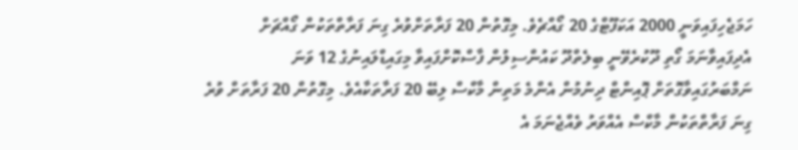ހަމަޖެހިފައިވަނީ 2000 އަކަފޫޓްގެ 20 ގޯއްޗެވެ. މިގޮތުން 20 ފަރާތަށްވުރެ ގިނަ ފަރާތްތަކުން ގޯއްޗަށް އެދިފައިވާނަމަ ގޯތި ދޫކުރެވޭނީ ބިލެތްދޫ ކައުންސިލުން ފާސްކޮށްފައިވާ މިގައިޑްލައިނުގެ 12 ވަނަ ނަމްބަރުގައިވާގޮތަށް ޕޮއިންޓް ދިނުމުން އެންމެ މަތިން މާކްސް ލިބޭ 20 ފަރާތަކާއެވެ. މިގޮތުން 20 ފަރާތަށް ވުރެ ގިނަ ފަރާތްތަކުން މާކްސް އެއްވަރު ވެއްޖެނަމަ އެ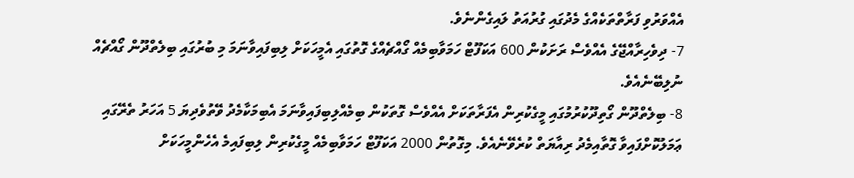އެއްވަރުވި ފަރާތްތަކެއްގެ މެދުގައި ގުރުއަތު ލައިގެންނެވެ.
7- ދިވެހިރާއްޖޭގެ އެއްވެސް ރަށަކުން 600 އަކަފޫޓް ހަމަވާބިމެއް ގޯއްޗެއްގެ ގޮތުގައި އެމީހަކަށް ލިބިފައިވާނަމަ މި ބުރުގައި ބިލެތްދޫން ގޯއްޗެއް ނުލިބޭނެއެވެ.
8- ބިލެތްދޫން ގޯތިދޫކުރުމުގައި މީގެކުރިން އެފަރާތަކަށް އެއްވެސް ގޮތަކުން ބިމެއްލިބިފައިވާނަމަ އެބިމަކާމެދު ވޭތުވެދިޔަ 5 އަހަރު ތެރޭގައި ޢަމަލުކޮށްފައިވާ ގޮތާއިމެދު ރިއާޔަތް ކުރެވޭނެއެވެ. މިގޮތުން 2000 އަކަފޫޓް ހަމަވާބިމެއް މީގެކުރިން ލިބިފައިމެ އެހެންމީހަކަށް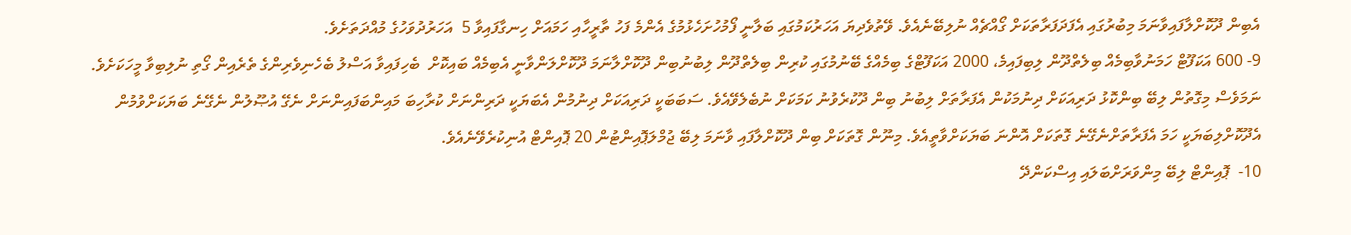އެބިން ދޫކޮށްލާފައިވާނަމަ މިބުރުގައި އެފަދަފަރާތަކަށް ގޯއްޗެއް ނުލިބޭނެއެވެ. ވޭތުވެދިޔަ އަހަރުކަމުގައި ބަލާނީ ފޯމުހުށަހެޅުމުގެ އެންމެ ފަހު ތާރީހާއި ހަމައަށް ހިނގާފައިވާ 5  އަހަރުދުވަހުގެ މުއްދަތަށެވެ.
9- 600 އަކަފޫޓް ހަމަނުވާބިމެއް ބިލެތްދޫން ލިބިފައިމެ، 2000 އަކަފޫޓްގެ ބިމެއްގެ ބޭނުމުގައި ކުރިން ބިލެތްދޫން ލިބުނުބިން ދޫކޮށްލާނަމަ ދޫކޮށްލަންވާނީ އެބިމެއް ބައިކޮށް  ބެހިފައިވާ އަސްލު ބެހެނިވެރިންގެ ތެރެއިން ގޯތި ނުލިބިވާ މީހަކަށެވެ. ނަމަވެސް މިގޮތުން ލިބޭ ބިންކޮޅު ދަރިއަކަށް ދިނުމަކުން އެފަރާތަށް ލިބުނު ބިން ދޫކުރެވުނު ކަމަކަށް ނުބެލެވޭއެވެ. ސަބަބަކީ ދަރިއަކަށް ދިނުމުން އެބަޔަކީ ދަރިންނަށް ކުރާހިބަ މައިންބަފައިންނަށް ނެގޭ އުޞޫލުން ނެގޭނެ ބަޔަކަށްވުމުން އެދޫކޮށްލިބަޔަކީ ހަމަ އެފަރާތަށްނެގޭނެ ގޮތަކަށް އޮންނަ ބަޔަކަށްވާތީއެވެ. މިނޫން ގޮތަކަށް ބިން ދޫކޮށްލާފައި ވާނަމަ ލިބޭ ޖުމްލަޕޮއިންޓުން 20 ޕޮއިންޓް އުނިކުރެވޭނެއެވެ.
10-  ޕޮއިންޓް ލިބޭ މިންވަރަށްބަލައި އިސްކަންދޭ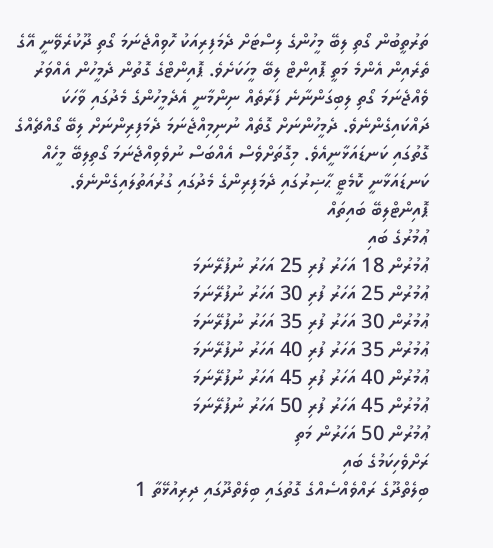ތަރުތީބުން ގޯތި ލިބޭ މީހުންގެ ލިސްޓަށް ދެމަފިރިއަކު ހޮވިއްޖެނަމަ ގޯތި ދޫކުރެވޭނީ އޭގެ ތެރެއިން އެންމެ މަތީ ޕޮއިންޓް ލިބޭ މީހަކަށެވެ. ޕޮއިންޓްގެ ގޮތުން ދެމީހުން އެއްވަރު ވެއްޖެނަމަ ގޯތި ލިބިގަންނާނެ ފަރާތެއް ނިންމާނީ އެދެމީހުންގެ މެދުގައި ވާހަކަ ދައްކައިގެންނެވެ. ދެމީހުންނަށް ގޮތެއް ނުނިމިއްޖެނަމަ ދެމަފިރިންނަށް ލިބޭ ގޯއްޗެއްގެ ގޮތުގައި ކަނޑައަޅާނީއެވެ. މިގޮތަށްވެސް އެއްބަސް ނުވެވިއްޖެނަމަ ގޯތިލިބޭ މީހެއް ކަނޑައަޅާނީ ކޮމެޓީ ޙާޟިރުގައި ދެމަފިރިންގެ މެދުގައި ގުރުއަތުލައިގެންނެވެ.
ޕޮއިންޓްލިބޭ ބައިތައް
ޢުމުރުގެ ބައި
ޢުމުރުން 18 އަހަރު ފުރި 25 އަހަރު ނުފުރޭނަމަ
ޢުމުރުން 25 އަހަރު ފުރި 30 އަހަރު ނުފުރޭނަމަ
ޢުމުރުން 30 އަހަރު ފުރި 35 އަހަރު ނުފުރޭނަމަ
ޢުމުރުން 35 އަހަރު ފުރި 40 އަހަރު ނުފުރޭނަމަ
ޢުމުރުން 40 އަހަރު ފުރި 45 އަހަރު ނުފުރޭނަމަ
ޢުމުރުން 45 އަހަރު ފުރި 50 އަހަރު ނުފުރޭނަމަ
ޢުމުރުން 50 އަހަރުން މަތި
ރަށްވެހިކަމުގެ ބައި
ބިލެތްދޫގެ ރައްވެއްސެއްގެ ގޮތުގައި ބިލެތްދޫގައި ދިރިއުޅޭތާ 1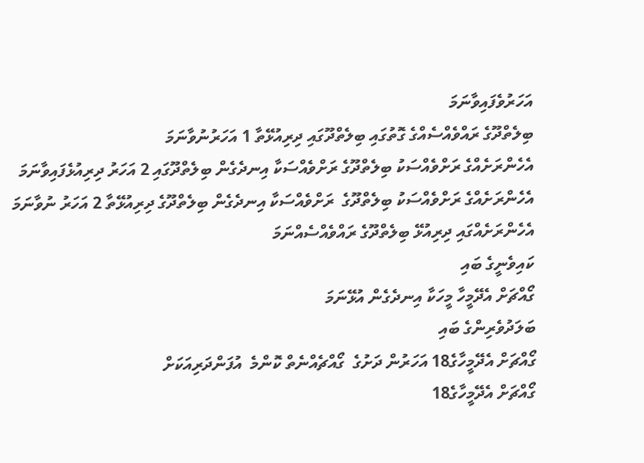އަހަރުވެފައިވާނަމަ
ބިލެތްދޫގެ ރައްވެއްސެއްގެ ގޮތުގައި ބިލެތްދޫގައި ދިރިއުޅޭތާ 1 އަހަރުނުވާނަމަ
އެހެންރަށެއްގެ ރަށްވެއްސަކު ބިލެތްދޫގެ ރަށްވެއްސަކާ އިނދެގެން ބިލެތްދޫގައި 2 އަހަރު ދިރިއުޅެފައިވާނަމަ
އެހެންރަށެއްގެ ރަށްވެއްސަކު ބިލެތްދޫގެ  ރަށްވެއްސަކާ އިނދެގެން ބިލެތްދޫގެ ދިރިއުޅޭތާ 2 އަހަރު ނުވާނަމަ
އެހެންރަށެއްގައި ދިރިއުޅޭ ބިލެތްދޫގެ ރައްވެއްސެއްނަމަ
ކައިވެނީގެ ބައި
ގޯއްޗަށް އެދޭމީހާ މީހަކާ އިނދެގެން އުޅޭނަމަ
ބަލަދުވެރިންގެ ބައި
ގޯއްޗަށް އެދޭމީހާގެ18 އަހަރުން ދަށުގެ  ގޯއްޗެއްނެތް ކޮންމެ  އުފަންދަރިއަކަށް
ގޯއްޗަށް އެދޭމީހާގެ18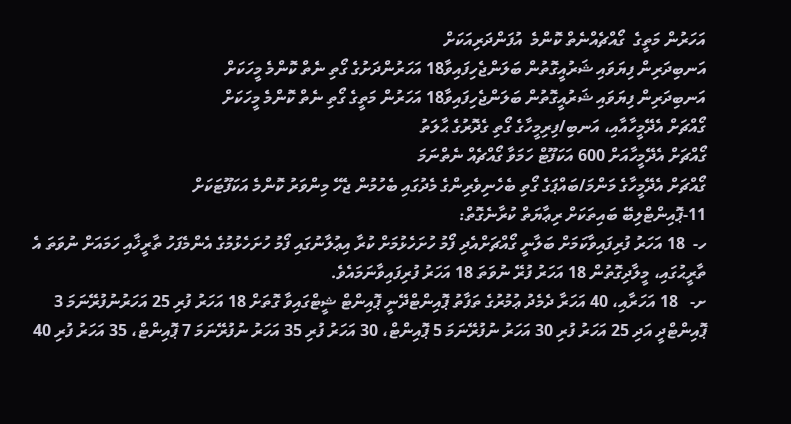އަހަރުން މަތީގެ  ގޯއްޗެއްނެތް ކޮންމެ  އުފަންދަރިއަކަށް
އަނބިދަރިން ފިޔަވައި ޝަރުއީގޮތުން ބަލަންޖެހިފައިވާ18 އަހަރުންދަށުގެ ގޯތި ނެތް ކޮންމެ މީހަކަށް
އަނބިދަރިން ފިޔަވައި ޝަރުއީގޮތުން ބަލަންޖެހިފައިވާ18 އަހަރުން މަތީގެ ގޯތި ނެތް ކޮންމެ މީހަކަށް
ގޯއްޗަށް އެދޭމީހާއާއި، އަނބި/ފިރިމީހާގެ ގޯތި ގެދޮރުގެ ޙާލަތު
ގޯއްޗަށް އެދޭމީހާއަށް 600 އަކަފޫޓް ހަމަވާ ގޯއްޗެއް ނެތްނަމަ
ގޯއްޗަށް އެދޭމީހާގެ މަންމަ/ބައްޕަގެ ގޯތި ބެހެނިވެރިންގެ މެދުގައި ބެހުމުން ޖެހޭ މިންވަރު ކޮންމެ އަކަފޫޓަކަށް
11-ޕޮއިންޓްލިބޭ ބައިތަކަށް ރިޢާޔަތް ކުރާނެގޮތް:
ހ-  18 އަހަރު ފުރިފައިވާކަމަށް ބަލާނީ ގޯއްޗަށްއެދި ފޯމު ހުށަހެޅުމަށް ކުރާ އިޢުލާނުގައި ފޯމު ހުށަހެޅުމުގެ އެންމެފަހު ތާރީޚާއި ހަމައަށް ނުވަތަ އެ ތާރީޙުގައި، މީލާދިގޮތުން 18 އަހަރު ފުރޭ ނުވަތަ 18 އަހަރު ފުރިފައިވާނަމައެވެ.
ށ-   18 އަހަރާއި، 40 އަހަރާ ދެމެދު ޢުމުރުގެ ތަފާތު ޕޮއިންޓްދޭނީ ޕޮއިންޓް ޝީޓްގައިވާ ގޮތަށް 18 އަހަރު ފުރި 25 އަހަރުނުފުރޭނަމަ 3 ޕޮއިންޓްދީ އަދި 25 އަހަރު ފުރި 30 އަހަރު ނުފުރޭނަމަ 5 ޕޮއިންޓް، 30 އަހަރު ފުރި 35 އަހަރު ނުފުރޭނަމަ 7 ޕޮއިންޓް، 35 އަހަރު ފުރި 40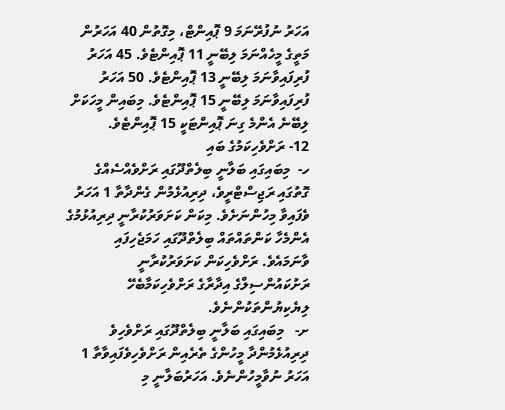އަހަރު ނުފުރޭނަމަ 9 ޕޮއިންޓް، މިގޮތުން 40 އަހަރުން މަތީގެ މީހެއްނަމަ ލިބޭނީ 11 ޕޮއިންޓެވެ. 45 އަހަރު ފުރިފައިވާނަމަ ލިބޭނީ 13 ޕޮއިންޓެވެ. 50 އަހަރު ފުރިފައިވާނަމަ ލިބޭނީ 15 ޕޮއިންޓެވެ. މިބައިން މީހަކަށް ލިބޭނެ އެންމެ ގިނަ ޕޮއިންޓަކީ 15 ޕޮއިންޓެވެ.
12- ރަށްވެހިކަމުގެ ބައި
ހ-  މިބައިގައި ބަލާނީ ބިލެތްދޫގައި ރަށްވެއްސެއްގެ ގޮތުގައި ރަޖިސްޓްރީވެ، ދިރިއުޅެމުން ގެންދާތާ 1 އަހަރު ވެފައިވާ މިހުންނަށެވެ. މިކަން ކަށަވަރުކުރާނީ ދިރިއުޅުމުގެ އެންމެހާ ކަންތައްތައް ބިލެތްދޫގައި ހަމަޖެހިފައި ވާނަމައެވެ. ރަށްވެހިކަން ކަށަވަރުކުރާނީ ރަށުކައުންސިލްގެ އިދާރާގެ ރަށްވެހިކަމާބެހޭ ލިޔެކިޔުންތަކުންނެވެ.
ށ-   މިބައިގައި ބަލާނީ ބިލެތްދޫގައި ރަށްވެހިވެ ދިރިއުޅެމުންދާ މީހުންގެ ތެރެއިން ރަށްވެހިވެފައިވާތާ 1 އަހަރު ނުވާމީހުންނެވެ. އަހަރުބަލާނީ މި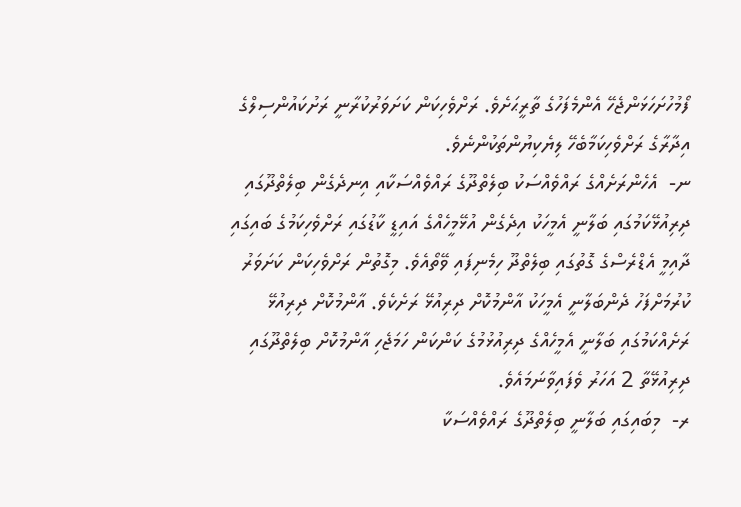ފޯމުހުށަހަޅަންޖެހޭ އެންމެފަހުގެ ތާރީޙަށެވެ. ރަށްވެހިކަން ކަށަވަރުކުރާނީ ރަށުކައުންސިލްގެ އިދާރާގެ ރަށްވެހިކަމާބެހޭ ލިޔެކިޔުންތަކުންނެވެ.
ނ-  އެހެންރަށެއްގެ ރައްވެއްސަކު ބިލެތްދޫގެ ރައްވެއްސަކާއި އިނދެގެން ބިލެތްދޫގައި ދިރިއުޅޭކަމުގައި ބަލާނީ އެމީހަކު އިދެގެން އުޅޭމީހެއްގެ އައިޑީ ކާޑުގައި ރަށްވެހިކަމުގެ ބައިގައި ދާއިމީ އެޑްރެސްގެ ގޮތުގައި ބިލެތްދޫ ހިމެނިފައި ވޭތޯއެވެ. މިގޮތުން ރަށްވެހިކަން ކަށަވަރު ކުރުމަށްފަހު ދެންބަލާނީ އެމީހަކު އާންމުކޮށް ދިރިއުޅޭ ރަށެކެވެ. އާންމުކޮށް ދިރިއުޅޭ ރަށެއްކަމުގައި ބަލާނީ އެމީހެއްގެ ދިރިއުޅުމުގެ ކަންކަން ހަމަޖެހި އާންމުކޮށް ބިލެތްދޫގައި ދިރިއުޅޭތާ 2 އަހަރު ވެފައިވާނަމައެވެ.
ރ-  މިބައިގައި ބަލާނީ ބިލެތްދޫގެ ރައްވެއްސަކާ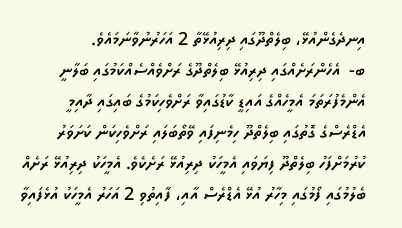އިނދެގެންއުޅޭ، ބިލެތްދޫގައި ދިރިއުޅޭތާ 2 އަހަރުނުވާނަމައެވެ.
ބ-  އެހެންރަށެއްގައި ދިރިއުޅޭ ބިލެތްދޫގެ ރަށްވެއްސެއްކަމުގައި ބަލާނީ އެންމެފުރަތަމަ އެމީހެއްގެ އައިޑީ ކާޑުގައިވާ ރަށްވެހިކަމުގެ ބައިގައި ދާއިމީ އެޑްރެސްގެ ގޮތުގައި ބިލެތްދޫ ހިމެނިފައި ވޭތޯބަލައި ރަށްވެހިކަން ކަށަވަރު ކުރުމަށްފަހު ބިލެތްދޫ ފިޔަވައި އެމީހަކު ދިރިއުޅޭ ރަށެކެވެ. އެމީހަކު ދިރިއުޅޭ ރަށެއް ބެލުމުގައި ފޯމުގައި މިހާރު އުޅޭ އެޑްރެސް އާއި، ފާއިތުވި 2 އަހަރު އެމީހަކު އުޅެފައިވާ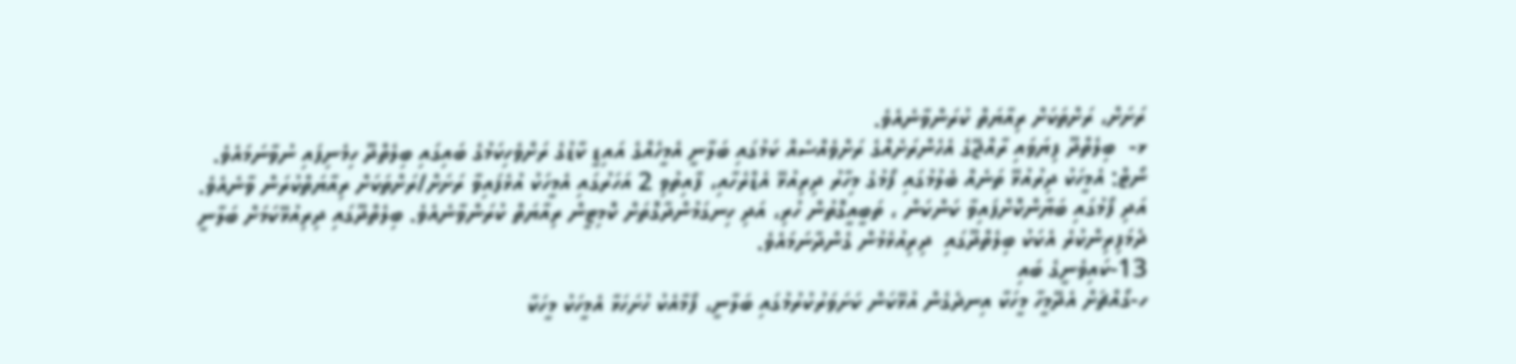ރަށަށް، ރަށްތަކަށް ރިއާޔަތް ކުރަންވާނެއެވެ.
ޅ-  ބިލެތްދޫ ފިޔަވައި ރާއްޖޭގެ އެހެންރަށެއްގެ ރަށްވެއްސެއް ކަމުގައި ބަލާނީ އެމީހެއްގެ އައިޑީ ކާޑުގެ ރަށްވެހިކަމުގެ ބައިގައި ބިލެތްދޫ ހިމެނިފައި ނުވާނަމައެވެ.
ނޯޓް: އެމީހަކު ދިރުއުޅޭ ތަނެއް ބެލުމުގައި ފޯމުގެ މިހާރު ދިރިއުޅޭ އެޑްރެހާއި، ފާއިތުވި 2 އަހަރުގައި އެމީހަކު އުޅެފައިވާ ރަށަށް/ރަށްތަކަށް ރިއާޔަތްކުރަން ވާނެއެވެ. އަދި ފޯމުގައި ބަޔާންކޮށްފައިވާ ކަންކަން ، ތަބީއީގޮތުން ހުރި، އަދި ހިނގަމުންދާގޮތަށް ކޮމިޓީން ރިއާޔަތް ކުރަންވާނެއެވެ. ބިލެތްދޫގައި ދިރިއުޅޭކަމަށް ބަލާނީ ދެމަފިރިންކުރެ އެކަކު ބިލެތްދޫގައި  ދިރިއުޅެމުން ގެންދާނަމައެވެ.
13-ކައިވެނީގެ ބައި
ހ-ގޯއްޗަށް އެދޭމީހާ މީހަކާ އިނދެގެން އުޅޭކަން ކަށަވަރުކުރުމުގައި ބަލާނީ، ފޯމާއެކު ހުށަހަޅާ އެމީހަކު މީހަކާ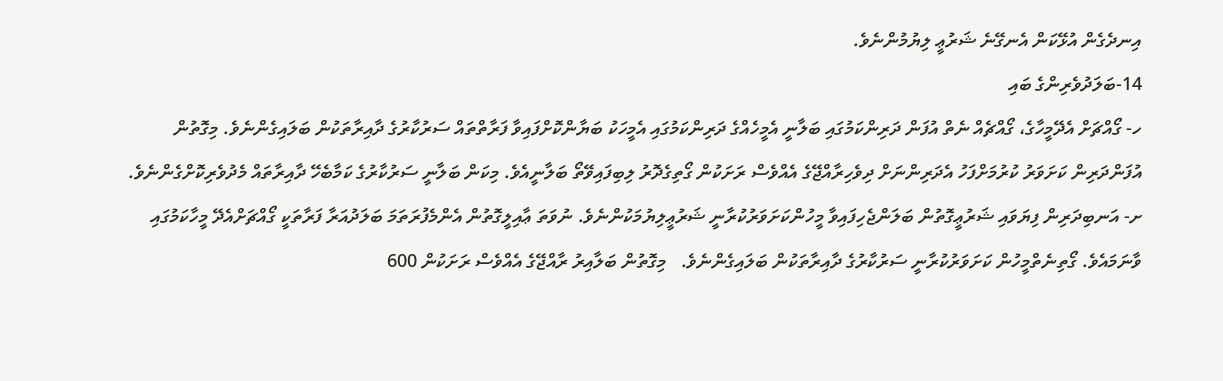އިނދެގެން އުޅޭކަން އެނގޭނެ ޝަރުޢީ ލިޔުމުންނެވެ.
14-ބަލަދުވެރިންގެ ބައި
ހ- ގޯއްޗަށް އެދޭމީހާގެ، ގޯއްޗެއް ނެތް އުފަން ދަރިންކަމުގައި ބަލާނީ އެމީހެއްގެ ދަރިންކަމުގައި އެމީހަކު ބަޔާންކޮށްފައިވާ ފަރާތްތައް ސަރުކާރުގެ ދާއިރާތަކުން ބަލައިގެންނެވެ. މިގޮތުން އުފަންދަރިން ކަށަވަރު ކުރުމަށްފަހު އެދަރިންނަށް ދިވެހިރާއްޖޭގެ އެއްވެސް ރަށަކުން ގޯތިގެދޮރު ލިބިފައިވޭތޯ ބަލާނީއެވެ. މިކަން ބަލާނީ ސަރުކާރުގެ ކަމާބެހޭ ދާއިރާތައް މެދުވެރިކޮށްގެންނެވެ.
ށ- އަނބިދަރިން ފިޔަވައި ޝަރުޢީގޮތުން ބަލަންޖެހިފައިވާ މީހުންކަށަވަރުކުރާނީ ޝަރުޢީލިޔުމަކުންނެވެ. ނުވަތަ ޢާއިލީގޮތުން އެންމެފުރަތަމަ ބަލަދުއަރާ ފަރާތަކީ ގޯއްޗަށްއެދޭ މީހާކަމުގައި ވާނަމައެވެ. ގޯތިނެތްމީހުން ކަށަވަރުކުރާނީ ސަރުކާރުގެ ދާއިރާތަކުން ބަލައިގެންނެވެ.   މިގޮތުން ބަލާއިރު ރާއްޖޭގެ އެއްވެސް ރަށަކުން 600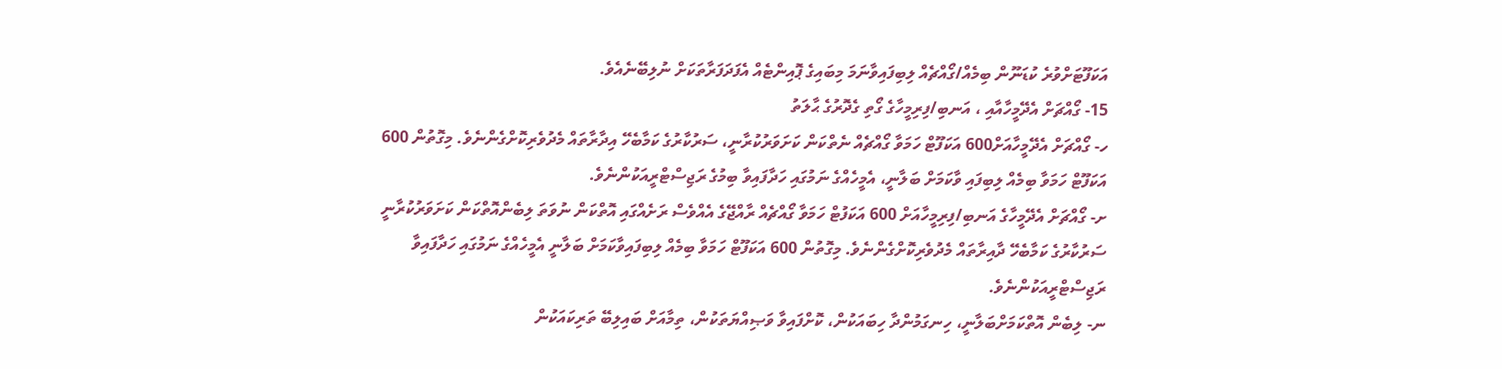އަކަފޫޓަށްވުރެ ކުޑަނޫން ބިމެއް/ގޯއްޗެއް ލިބިފައިވާނަމަ މިބައިގެ ޕޮއިންޓެއް އެފަދަފަރާތަކަށް ނުލިބޭނެއެވެ.
15- ގޯއްޗަށް އެދޭމީހާއާއި ، އަނބި/ފިރިމީހާގެ ގޯތި ގެދޮރުގެ ޙާލަތު
ހ- ގޯއްޗަށް އެދޭމީހާއަށް600 އަކަފޫޓް ހަމަވާ ގޯއްޗެއް ނެތްކަން ކަށަވަރުކުރާނީ، ސަރުކާރުގެ ކަމާބެހޭ އިދާރާތައް މެދުވެރިކޮށްގެންނެވެ. މިގޮތުން 600 އަކަފޫޓް ހަމަވާ ބިމެއް ލިބިފައި ވާކަމަށް ބަލާނީ، އެމީހެއްގެ ނަމުގައި ހަދާފައިވާ ބިމުގެ ރަޖިސްޓްރީއަކުންނެވެ.
ށ- ގޯއްޗަށް އެދޭމީހާގެ އަނބި/ފިރިމީހާއަށް 600 އަކަފުޓް ހަމަވާ ގޯއްޗެއް ރާއްޖޭގެ އެއްވެސް ރަށެއްގައި އޮތްކަން ނުވަތަ ލިބެންއޮތްކަން ކަށަވަރުކުރާނީ ސަރުކާރުގެ ކަމާބެހޭ ދާއިރާތައް މެދުވެރިކޮށްގެންނެވެ. މިގޮތުން 600 އަކަފޫޓް ހަމަވާ ބިމެއް ލިބިފައިވާކަމަށް ބަލާނީ އެމީހެއްގެ ނަމުގައި ހަދާފައިވާ ރަޖިސްޓްރީއަކުންނެވެ.
ނ- ލިބެން އޮތްކަމަށްބަލާނީ، ހިނގަމުންދާ ހިބައަކުން، ކޮށްފައިވާ ވަޞިއްޔަތަކުން، ތިމާއަށް ބައިލިބޭ ތަރިކައަކުން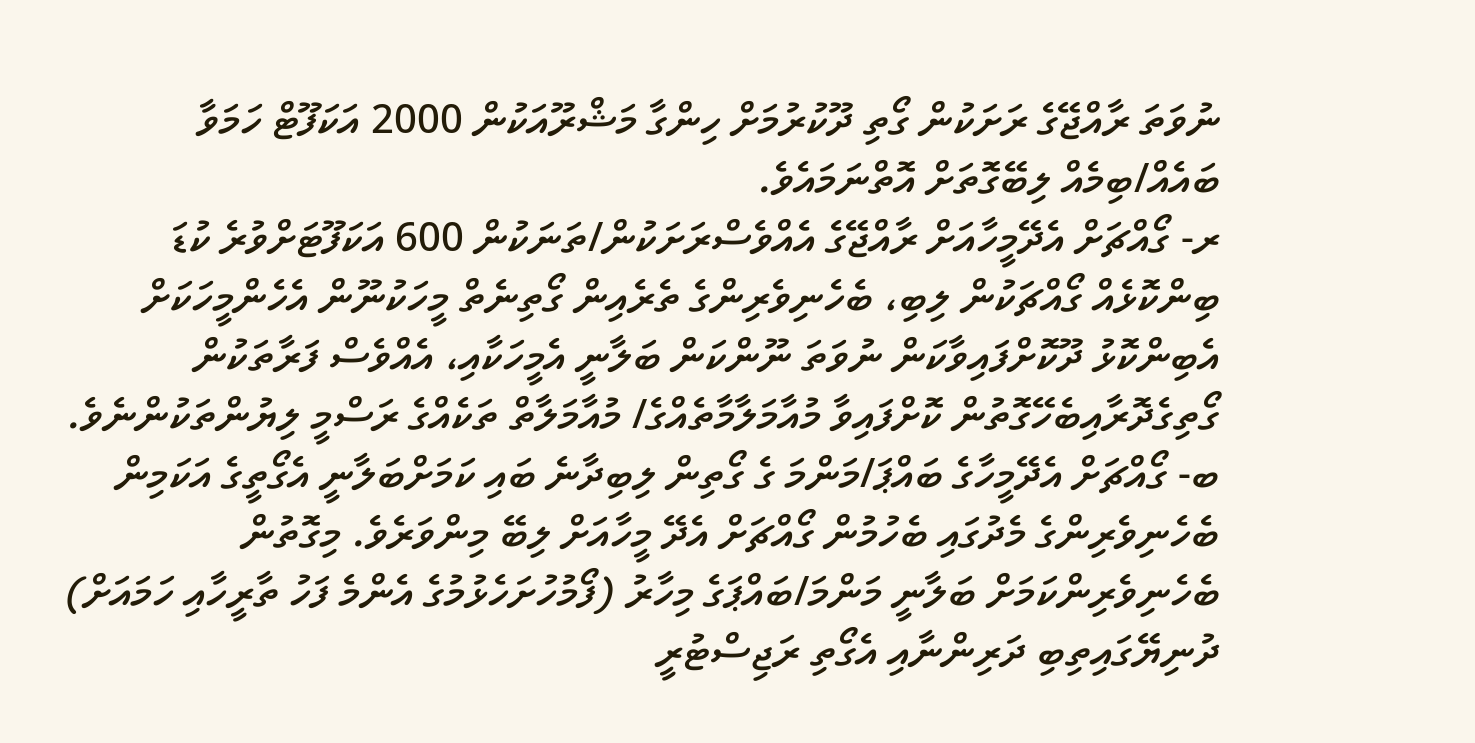ނުވަތަ ރާއްޖޭގެ ރަށަކުން ގޯތި ދޫކުރުމަށް ހިންގާ މަޝްރޫއަކުން 2000 އަކަފޫޓް ހަމަވާ ބައެއް/ބިމެއް ލިބޭގޮތަށް އޮތްނަމައެވެ.
ރ- ގޯއްޗަށް އެދޭމީހާއަށް ރާއްޖޭގެ އެއްވެސްރަށަކުން/ތަނަކުން 600 އަކަފޫޓަށްވުރެ ކުޑަ ބިންކޮޅެއް ގޯއްޗަކުން ލިބި، ބެހެނިވެރިންގެ ތެރެއިން ގޯތިނެތް މީހަކުނޫން އެހެންމީހަކަށް އެބިންކޮޅު ދޫކޮށްފައިވާކަން ނުވަތަ ނޫންކަން ބަލާނީ އެމީހަކާއި، އެއްވެސް ފަރާތަކުން ގޯތިގެދޮރާއިބެހޭގޮތުން ކޮށްފައިވާ މުއާމަލާމާތެއްގެ/ މުއާމަލާތް ތަކެއްގެ ރަސްމީ ލިޔުންތަކުންނެވެ.
ބ- ގޯއްޗަށް އެދޭމީހާގެ ބައްޕަ/މަންމަ ގެ ގޯތިން ލިބިދާނެ ބައި ކަމަށްބަލާނީ އެގޯތީގެ އަކަމިން ބެހެނިވެރިންގެ މެދުގައި ބެހުމުން ގޯއްޗަށް އެދޭ މީހާއަށް ލިބޭ މިންވަރެވެ. މިގޮތުން ބެހެނިވެރިންކަމަށް ބަލާނީ މަންމަ/ބައްޕަގެ މިހާރު (ފޯމުހުށަހެޅުމުގެ އެންމެ ފަހު ތާރީހާއި ހަމައަށް) ދުނިޔޭގައިތިބި ދަރިންނާއި އެގޯތި ރަޖިސްޓުރީ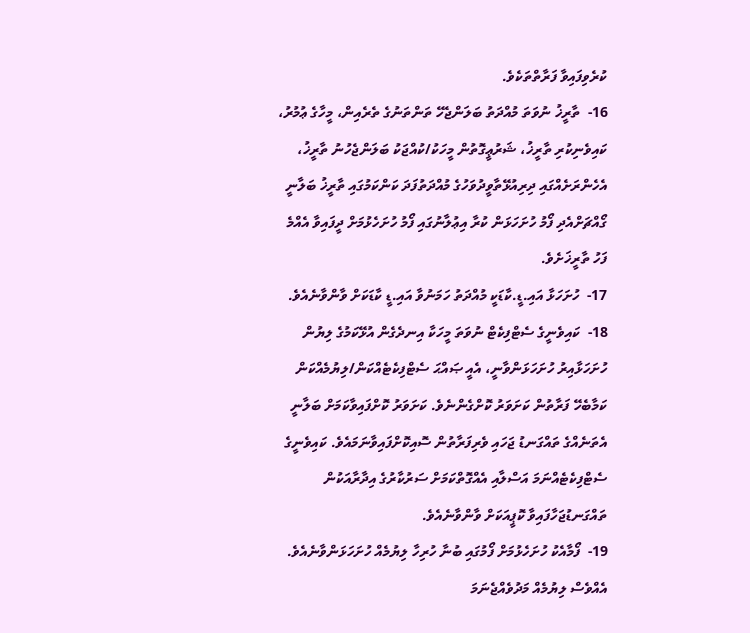ކުރެވިފައިވާ ފަރާތްތަކެވެ.
16-  ތާރީޚު ނުވަތަ މުއްދަތު ބަލަންޖެހޭ ތަންތަނުގެ ތެރެއިން، މީހާގެ ޢުމުރު، ކައިވެނިކުރި ތާރީޚު، ޝަރުޢީގޮތުން މީހަކު/ކުއްޖަކު ބަލަންޖެހުނު ތާރީޚު، އެހެންރަށެއްގައި ދިރިއުޅޭތާވީދުވަހުގެ މުއްދަތުފަދަ ކަންކަމުގައި ތާރީޚު ބަލާނީ ގޯއްޗަށްއެދި ފޯމު ހުށަހަޅަން ކުރާ އިޢުލާނުގައި ފޯމު ހުށަހެޅުމަށް ދީފައިވާ އެއްމެ ފަހު ތާރީޚަށެވެ.
17-  ހުށަހަޅާ އައި.ޑީ.ކާޑަކީ މުއްދަތު ހަމަނުވާ އައި.ޑީ ކާޑަކަށް ވާންވާނެއެވެ.
18-  ކައިވެނީގެ ސެޓްފިކެޓް ނުވަތަ މީހަކާ އިނދެގެން އުޅޭކަމުގެ ލިޔުން ހުށަހަޅާއިރު ހުށަހަޅަންވާނީ، އެއީ ޞައްޙަ ސެޓްފިކެޓެއްކަން/ލިޔުމެއްކަން ކަމާބެހޭ ފަރާތުން ކަށަވަރު ކޮށްގެންނެވެ. ކަށަވަރު ކޮށްފައިވާކަމަށް ބަލާނީ އެތަނެއްގެ ތައްގަނޑު ޖަހައި ވެރިފަރާތުން ސޮއިކޮށްފައިވާނަމައެވެ. ކައިވެނީގެ ސެޓްފިކެޓެއްނަމަ އަސްލާއި އެއްގޮތްކަމަށް ސަރުކާރުގެ އިދާރާއަކުން ތައްގަނޑުޖަހާފައިވާ ކޮޕީއަކަށް ވާންވާނެއެވެ.
19-  ފޯމާއެކު ހުށަހެޅުމަށް ފޯމުގައި ބުނާ ހުރިހާ ލިޔުމެއް ހުށަހަޅަންވާނެއެވެ. އެއްވެސް ލިޔުމެއް މަދުވެއްޖެނަމަ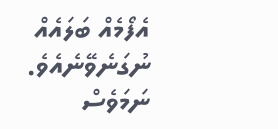އެފޯމެއް ބަލައެއް ނުގަނެވޭނެއެވެ. ނަމަވެސް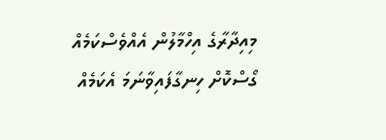މިއިދާރާގެ އިހްމާލުން އެއްވެސްކަމެއް ގޯސްކޮށް ހިނގާފައިވާނަމަ އެކަމެއް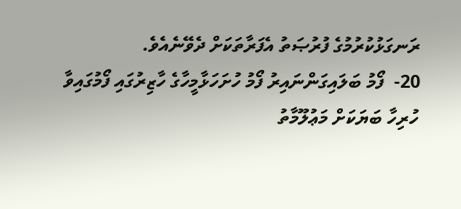ރަނގަޅުކުރުމުގެ ފުރުޞަތު އެފަރާތަކަށް ދެވޭނެއެވެ.
20-  ފޯމު ބަލައިގަންނައިރު ފޯމު ހުށަހަޅާމީހާގެ ހާޒިރުގައި ފޯމުގައިވާ ހުރިހާ ބަޔަކަށް މަޢުލޫމާތު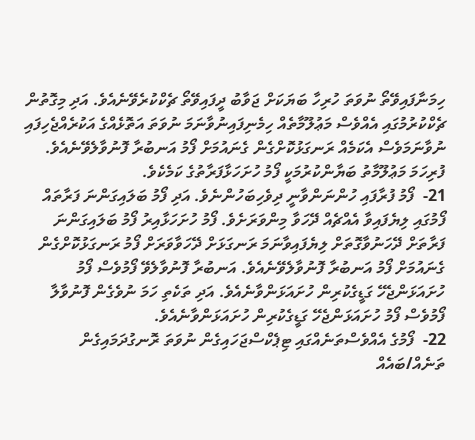ހިމަނާފައިވޭތޯ ނުވަތަ ހުރިހާ ބަޔަކަށް ޖަވާބު ދީފައިވޭތޯ ޗެކްކުރެވޭނެއެވެ. އަދި މިގޮތުން ޗެކްކުރުމުގައި އެއްވެސް މަޢުލޫމާތެއް ހިމެނިފައިނުވާނަމަ ނުވަތަ އަތޮޅެއްގެ އަކުރެއްޖެހިފައި ނުވާނަމަވެސް އެކަމެއް ރަނގަޅުކޮށްގެން ގެނައުމަށް ފޯމު އަނބުރާ ފޮނުވާލެވޭނެއެވެ. ފުރިހަމަ މަޢުލޫމާތު ބަޔާންކުރުމަކީ ފޯމު ހުށަހަޅާފަރާތުގެ ކަމެކެވެ.
21-  ފޯމު ފުރާފައި ހުންނަންވާނީ ދިވެހިބަހުންނެވެ. އަދި ފޯމު ބަލައިގަންނަ ފަރާތައް ފޯމުގައި ލިޔެފައިވާ އެއްޗެއް ދޭހަވާ މިންވަރަށެވެ. ފޯމު ހުށަހަޅާއިރު ފޯމު ބަލައިގަންނަ ފަރާތަށް ދޭހަނުވާގޮތަށް ލިޔެފައިވާނަމަ ރަނގަޅަށް ދޭހަވާވަރަށް ފޯމު ރަނގަޅުކޮށްގެން ގެނައުމަށް ފޯމު އަނބުރާ ފޮނުވާލެވޭނެއެވެ. އަނބުރާ ފޮނުވާލެވޭ ފޯމުވެސް ފޯމު ހުށައަޅަންޖެހޭ ގަޑީގެކުރިން ހުށައަޅަންވާނެއެވެ. އަދި ތަކެތި ހަމަ ނުވެގެން ފޮނުވާލާ ފޯމުވެސް ފޯމު ހުށައަޅަންޖެހޭ ގަޑީގެކުރިން ހުށައަޅަންވާނެއެވެ.
22-  ފޯމުގެ އެއްވެސްތަނެއްގައި ޓިޕެކްސްޖަހައިގެން ނުވަތަ ރޮނގުދަމައިގެން ތަނެއް/ބައެއް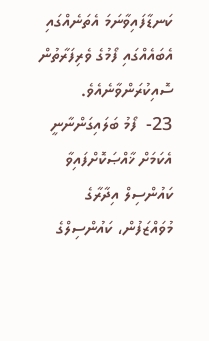ކަނޑާފައިވާނަމަ އެތަނެއްގައި އެބައެއްގައި ފޯމުގެ ވެރިފަރާތުން ސޮއިކުރަންވާނެއެވެ.
23-  ފޯމު ބަލައިގަންނާނީ އެކަމަށް ޚާއްޞަކޮށްފައިވާ ކައުންސިލް އިދާރާގެ މުވައްޒަފުން، ކައުންސިލްގެ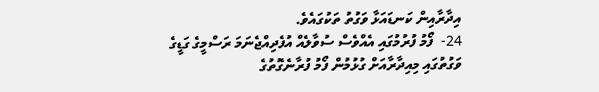އިދާރާއިން ކަނޑައަޅާ ވަގުތު ތަކުގައެވެ.
24-  ފޯމު ފުރުމުގައި އެއްވެސް ސުވާލެއް އުފެދިއްޖެނަމަ ރަސްމީގެ ގަޑީގެ ވަގުތުގައި މިއިދާރާއަށް ގުޅުމުން ފޯމު ފުރާނެގޮތުގެ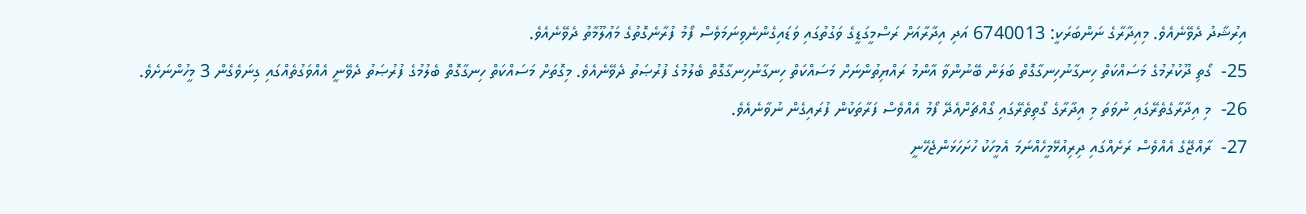އިރުޝާދު ދެވޭނެއެވެ. މިއިދާރާގެ ނަންބަރަކީ: 6740013 އަދި އިދާރާއަށް ރަސްމީގަޑީގެ ވަގުތުގައި ވަޑައިގެންނެވިނަމަވެސް ފޯމު ފުރާނެގޮތުގެ މަޢުލޫމާތު ދެވޭނެއެވެ.
25-  ގޯތި ދޫކުރުމުގެ މަސައްކަތް ހިނގާނުހިނގާގޮތް ބަލަން ބޭނުންވާ އާންމު ރައްޔިތުންނަށް މަސައްކަތް ހިނގާނުހިނގާގޮތް ބެލުމުގެ ފުރުޞަތު ދެވޭނެއެވެ. މިގޮތަށް މަސައްކަތް ހިނގާގޮތް ބެލުމުގެ ފުރުޞަތު ދެވޭނީ އެއްވަގުތެއްގައި ގިނަވެގެން 3 މީހުންނަށެވެ.
26-  މި އިދާރާގެތެރޭގައި ނުވަތަ މި އިދާރާގެ ގޯތިތެރޭގައި ގޯއްޗަށްއެދޭ ފޯމު އެއްވެސް ފަރާތަކުން ފުރައިގެން ނުވާނެއެވެ.
27-  ރާއްޖޭގެ އެއްވެސް ރަށެއްގައި ދިރިއުޅޭމީހެއްނަމަ އެމީހަކު ހުށަހަޅަންޖެހޭނީ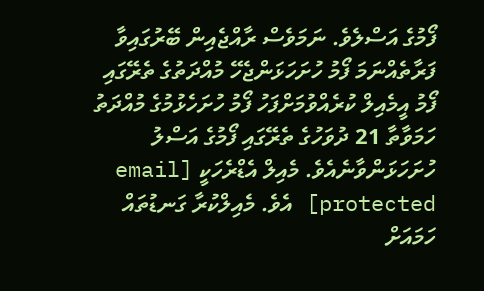ފޯމުގެ އަސްލެވެ. ނަމަވެސް ރާއްޖެއިން ބޭރުގައިވާ ފަރާތެއްނަމަ ފޯމު ހުށަހަޅަންޖެހޭ މުއްދަތުގެ ތެރޭގައި ފޯމު އީމެއިލް ކުރެއްވުމަށްފަހު ފޯމު ހުށަހެޅުމުގެ މުއްދަތު ހަމަވާތާ 21 ދުވަހުގެ ތެރޭގައި ފޯމުގެ އަސްލު ހުށަހަޅަންވާނެއެވެ. މެއިލް އެޑްރެހަކީ [email protected] އެވެ. މެއިލްކުރާ ގަނޑުތައް ހަމައަށް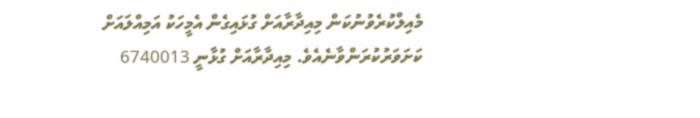މެއިލްކުރެވުނުކަން މިއިދާރާއަށް ގުޅައިގެން އެމީހަކު އަމިއްލައަށް ކަށަވަރުކުރަންވާނެއެވެ. މިއިދާރާއަށް ގުޅާނީ 6740013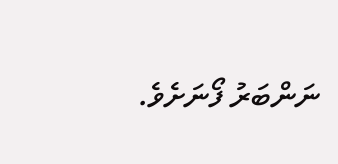ނަންބަރު ފޯނަށެވެ.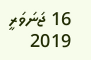16 ޖަނަވަރީ 2019